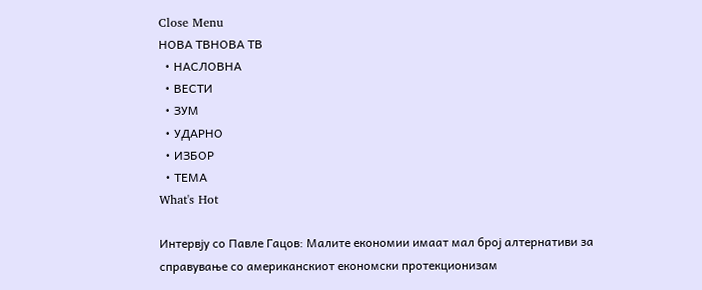Close Menu
НОВА ТВНОВА ТВ
  • НАСЛОВНА
  • ВЕСТИ
  • ЗУМ
  • УДАРНО
  • ИЗБОР
  • ТЕМА
What's Hot

Интервју со Павле Гацов: Малите економии имаат мал број алтернативи за справување со американскиот економски протекционизам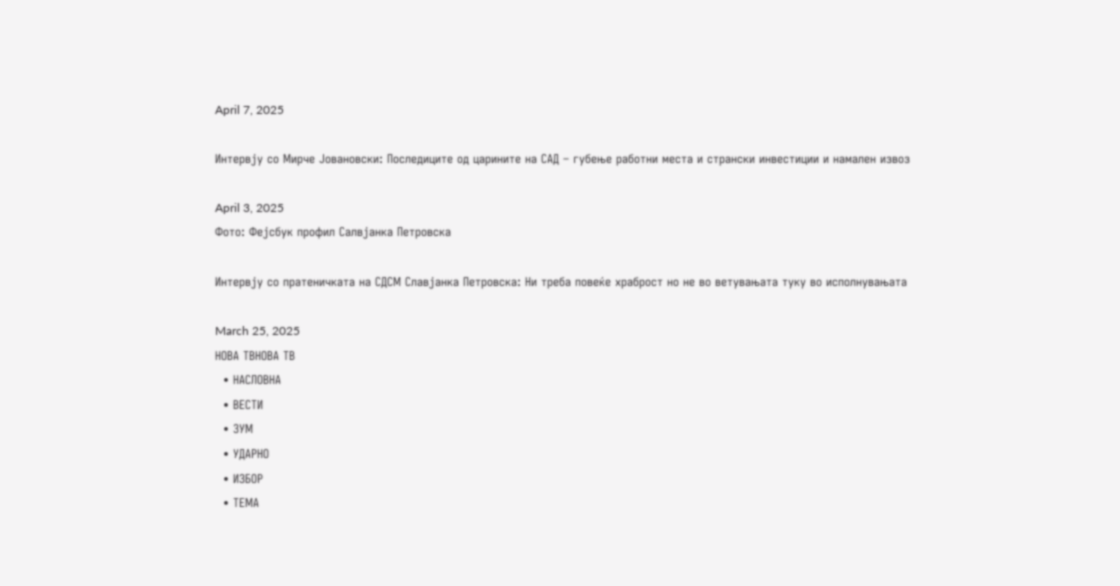April 7, 2025

Интервју со Мирче Јовановски: Последиците од царините на САД – губење работни места и странски инвестиции и намален извоз

April 3, 2025
Фото: Фејсбук профил Салвјанка Петровска

Интервју со пратеничката на СДСМ Славјанка Петровска: Ни треба повеќе храброст но не во ветувањата туку во исполнувањата

March 25, 2025
НОВА ТВНОВА ТВ
  • НАСЛОВНА
  • ВЕСТИ
  • ЗУМ
  • УДАРНО
  • ИЗБОР
  • ТЕМА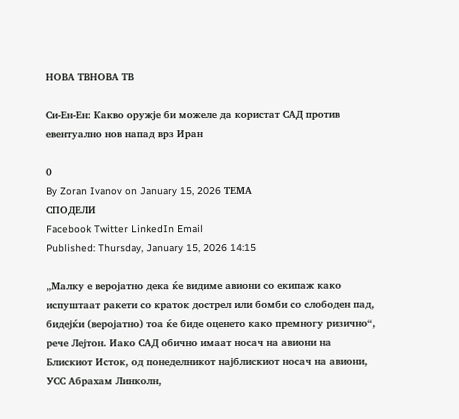НОВА ТВНОВА ТВ

Си-Ен-Ен: Какво оружје би можеле да користат САД против евентуално нов напад врз Иран

0
By Zoran Ivanov on January 15, 2026 ТЕМА
СПОДЕЛИ
Facebook Twitter LinkedIn Email
Published: Thursday, January 15, 2026 14:15

„Малку е веројатно дека ќе видиме авиони со екипаж како испуштаат ракети со краток дострел или бомби со слободен пад, бидејќи (веројатно) тоа ќе биде оценето како премногу ризично“, рече Лејтон. Иако САД обично имаат носач на авиони на Блискиот Исток, од понеделникот најблискиот носач на авиони, УСС Абрахам Линколн,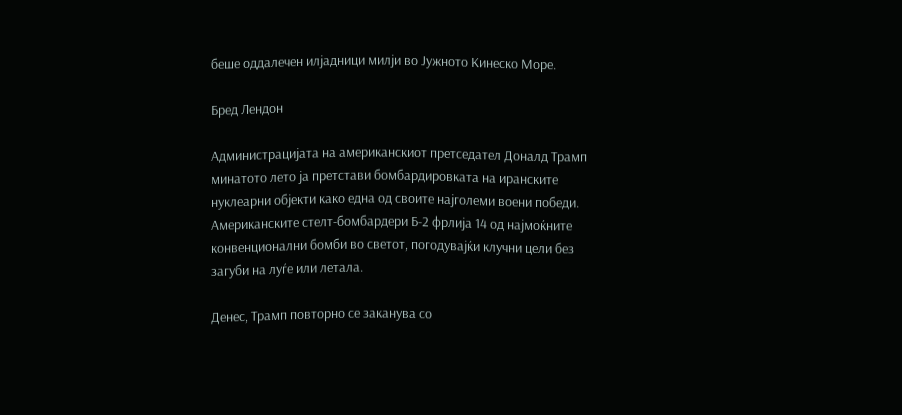беше оддалечен илјадници милји во Јужното Кинеско Море.

Бред Лендон

Администрацијата на американскиот претседател Доналд Трамп минатото лето ја претстави бомбардировката на иранските нуклеарни објекти како една од своите најголеми воени победи. Американските стелт-бомбардери Б-2 фрлија 14 од најмоќните конвенционални бомби во светот, погодувајќи клучни цели без загуби на луѓе или летала.

Денес, Трамп повторно се заканува со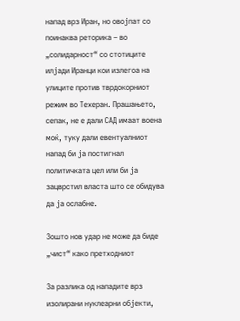напад врз Иран, но овојпат со поинаква реторика – во „солидарност“ со стотиците илјади Иранци кои излегоа на улиците против тврдокорниот режим во Техеран. Прашањето, сепак, не е дали САД имаат воена моќ, туку дали евентуалниот напад би ја постигнал политичката цел или би ја зацврстил власта што се обидува да ја ослабне.

Зошто нов удар не може да биде „чист“ како претходниот

За разлика од нападите врз изолирани нуклеарни објекти,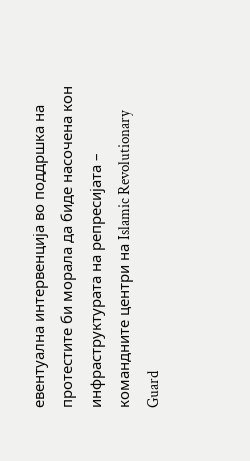евентуална интервенција во поддршка на протестите би морала да биде насочена кон инфраструктурата на репресијата – командните центри на Islamic Revolutionary Guard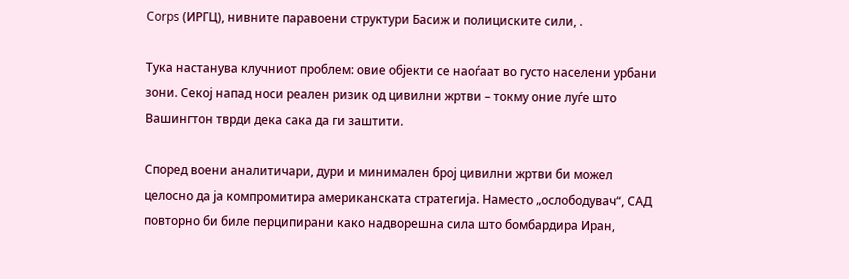Corps (ИРГЦ), нивните паравоени структури Басиж и полициските сили, .

Тука настанува клучниот проблем: овие објекти се наоѓаат во густо населени урбани зони. Секој напад носи реален ризик од цивилни жртви – токму оние луѓе што Вашингтон тврди дека сака да ги заштити.

Според воени аналитичари, дури и минимален број цивилни жртви би можел целосно да ја компромитира американската стратегија. Наместо „ослободувач“, САД повторно би биле перципирани како надворешна сила што бомбардира Иран,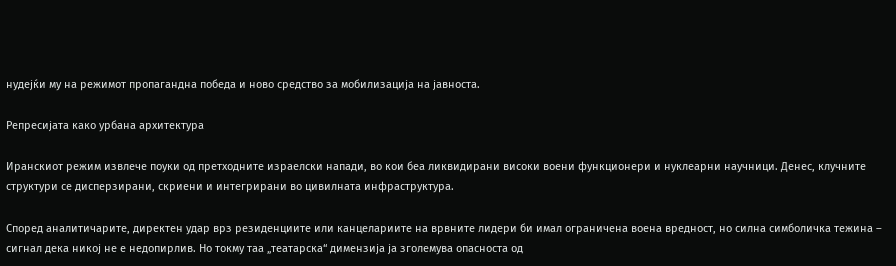нудејќи му на режимот пропагандна победа и ново средство за мобилизација на јавноста.

Репресијата како урбана архитектура

Иранскиот режим извлече поуки од претходните израелски напади, во кои беа ликвидирани високи воени функционери и нуклеарни научници. Денес, клучните структури се дисперзирани, скриени и интегрирани во цивилната инфраструктура.

Според аналитичарите, директен удар врз резиденциите или канцелариите на врвните лидери би имал ограничена воена вредност, но силна симболичка тежина – сигнал дека никој не е недопирлив. Но токму таа „театарска“ димензија ја зголемува опасноста од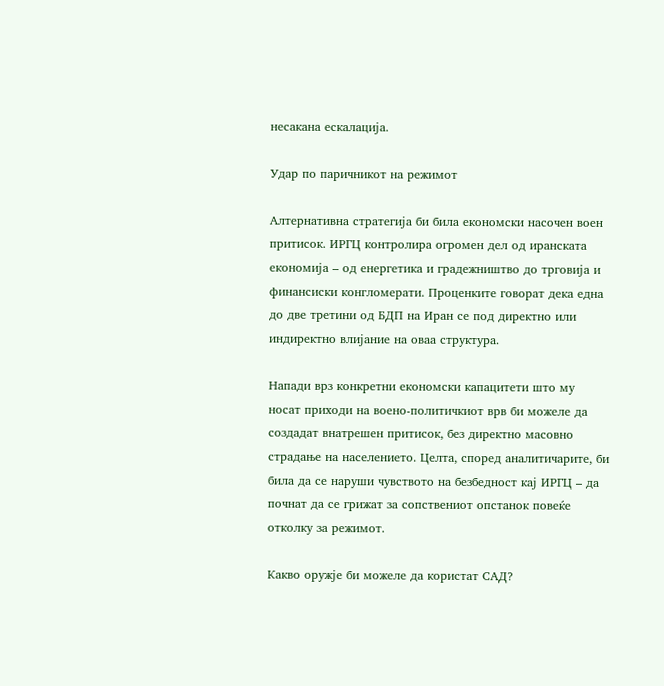несакана ескалација.

Удар по паричникот на режимот

Алтернативна стратегија би била економски насочен воен притисок. ИРГЦ контролира огромен дел од иранската економија – од енергетика и градежништво до трговија и финансиски конгломерати. Проценките говорат дека една до две третини од БДП на Иран се под директно или индиректно влијание на оваа структура.

Напади врз конкретни економски капацитети што му носат приходи на воено-политичкиот врв би можеле да создадат внатрешен притисок, без директно масовно страдање на населението. Целта, според аналитичарите, би била да се наруши чувството на безбедност кај ИРГЦ – да почнат да се грижат за сопствениот опстанок повеќе отколку за режимот.

Какво оружје би можеле да користат САД?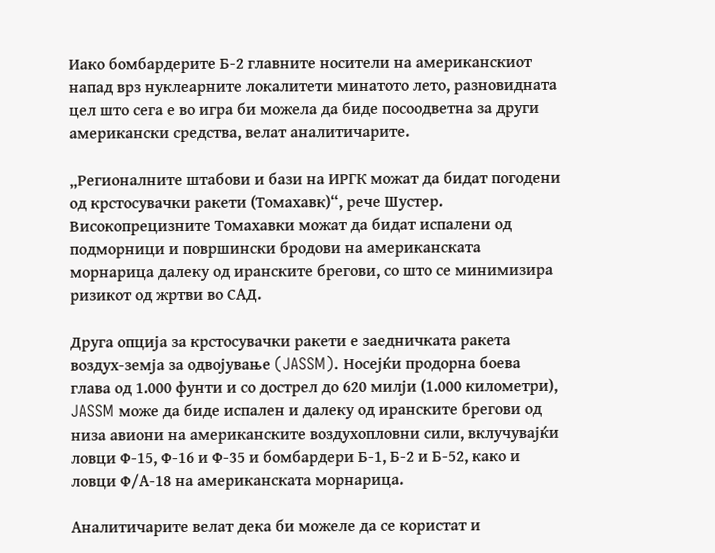Иако бомбардерите Б-2 главните носители на американскиот напад врз нуклеарните локалитети минатото лето, разновидната цел што сега е во игра би можела да биде посоодветна за други американски средства, велат аналитичарите.

„Регионалните штабови и бази на ИРГК можат да бидат погодени од крстосувачки ракети (Томахавк)“, рече Шустер. Високопрецизните Томахавки можат да бидат испалени од подморници и површински бродови на американската морнарица далеку од иранските брегови, со што се минимизира ризикот од жртви во САД.

Друга опција за крстосувачки ракети е заедничката ракета воздух-земја за одвојување (JASSM). Носејќи продорна боева глава од 1.000 фунти и со дострел до 620 милји (1.000 километри), JASSM може да биде испален и далеку од иранските брегови од низа авиони на американските воздухопловни сили, вклучувајќи ловци Ф-15, Ф-16 и Ф-35 и бомбардери Б-1, Б-2 и Б-52, како и ловци Ф/А-18 на американската морнарица.

Аналитичарите велат дека би можеле да се користат и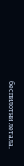беспилотни летала.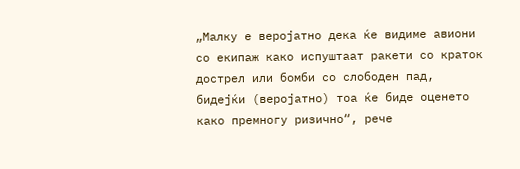„Малку е веројатно дека ќе видиме авиони со екипаж како испуштаат ракети со краток дострел или бомби со слободен пад, бидејќи (веројатно) тоа ќе биде оценето како премногу ризично“, рече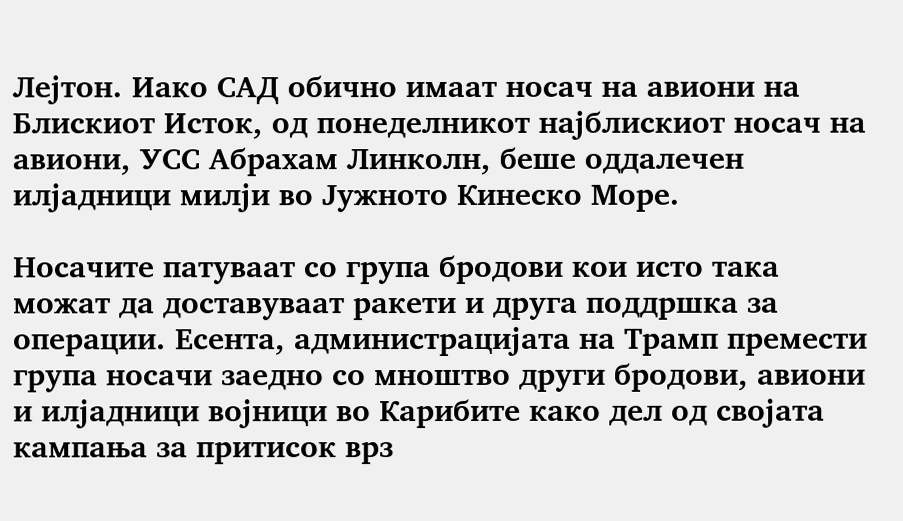Лејтон. Иако САД обично имаат носач на авиони на Блискиот Исток, од понеделникот најблискиот носач на авиони, УСС Абрахам Линколн, беше оддалечен илјадници милји во Јужното Кинеско Море.

Носачите патуваат со група бродови кои исто така можат да доставуваат ракети и друга поддршка за операции. Есента, администрацијата на Трамп премести група носачи заедно со мноштво други бродови, авиони и илјадници војници во Карибите како дел од својата кампања за притисок врз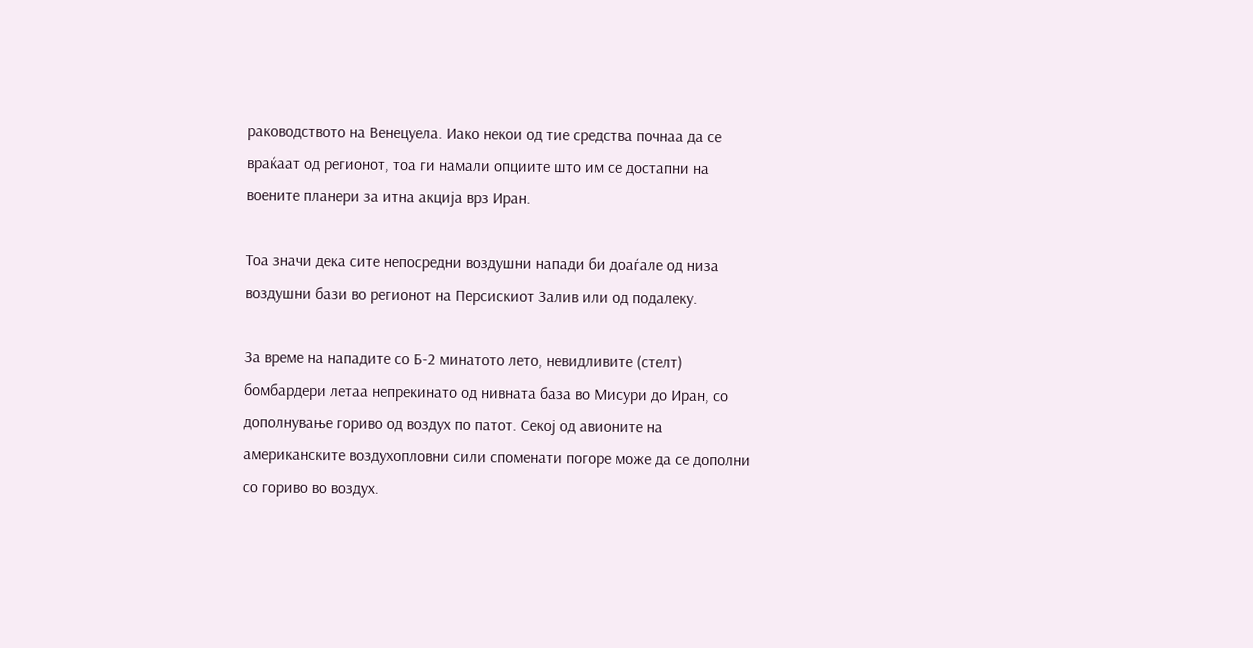раководството на Венецуела. Иако некои од тие средства почнаа да се враќаат од регионот, тоа ги намали опциите што им се достапни на воените планери за итна акција врз Иран.

Тоа значи дека сите непосредни воздушни напади би доаѓале од низа воздушни бази во регионот на Персискиот Залив или од подалеку.

За време на нападите со Б-2 минатото лето, невидливите (стелт) бомбардери летаа непрекинато од нивната база во Мисури до Иран, со дополнување гориво од воздух по патот. Секој од авионите на американските воздухопловни сили споменати погоре може да се дополни со гориво во воздух.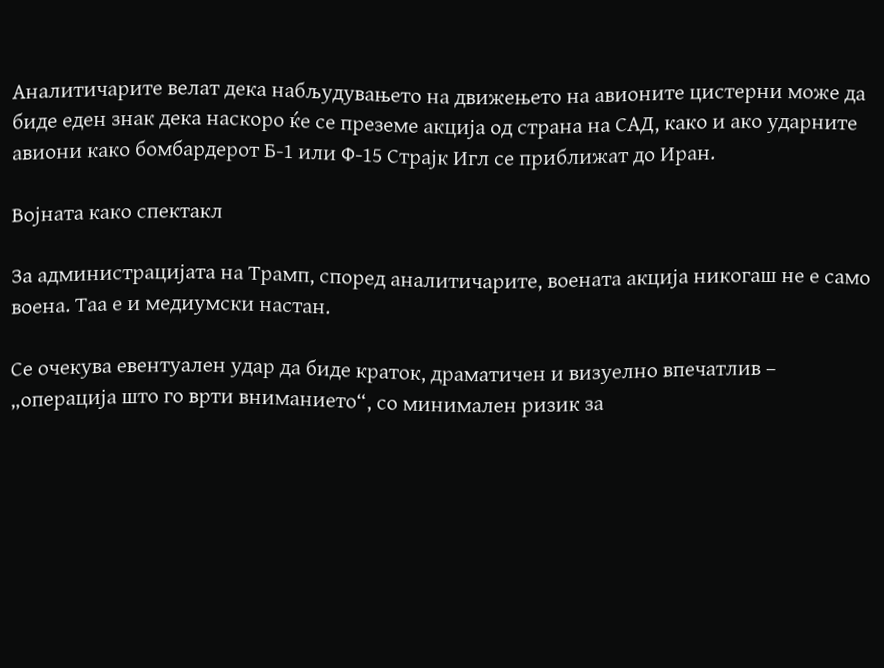Аналитичарите велат дека набљудувањето на движењето на авионите цистерни може да биде еден знак дека наскоро ќе се преземе акција од страна на САД, како и ако ударните авиони како бомбардерот Б-1 или Ф-15 Страјк Игл се приближат до Иран.

Војната како спектакл

За администрацијата на Трамп, според аналитичарите, воената акција никогаш не е само воена. Таа е и медиумски настан.

Се очекува евентуален удар да биде краток, драматичен и визуелно впечатлив – „операција што го врти вниманието“, со минимален ризик за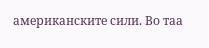американските сили. Во таа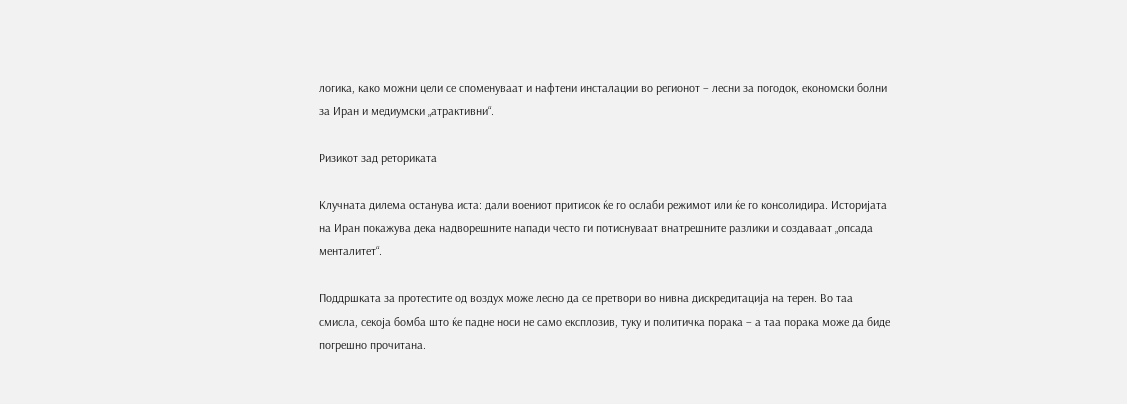логика, како можни цели се споменуваат и нафтени инсталации во регионот – лесни за погодок, економски болни за Иран и медиумски „атрактивни“.

Ризикот зад реториката

Клучната дилема останува иста: дали воениот притисок ќе го ослаби режимот или ќе го консолидира. Историјата на Иран покажува дека надворешните напади често ги потиснуваат внатрешните разлики и создаваат „опсада менталитет“.

Поддршката за протестите од воздух може лесно да се претвори во нивна дискредитација на терен. Во таа смисла, секоја бомба што ќе падне носи не само експлозив, туку и политичка порака – а таа порака може да биде погрешно прочитана.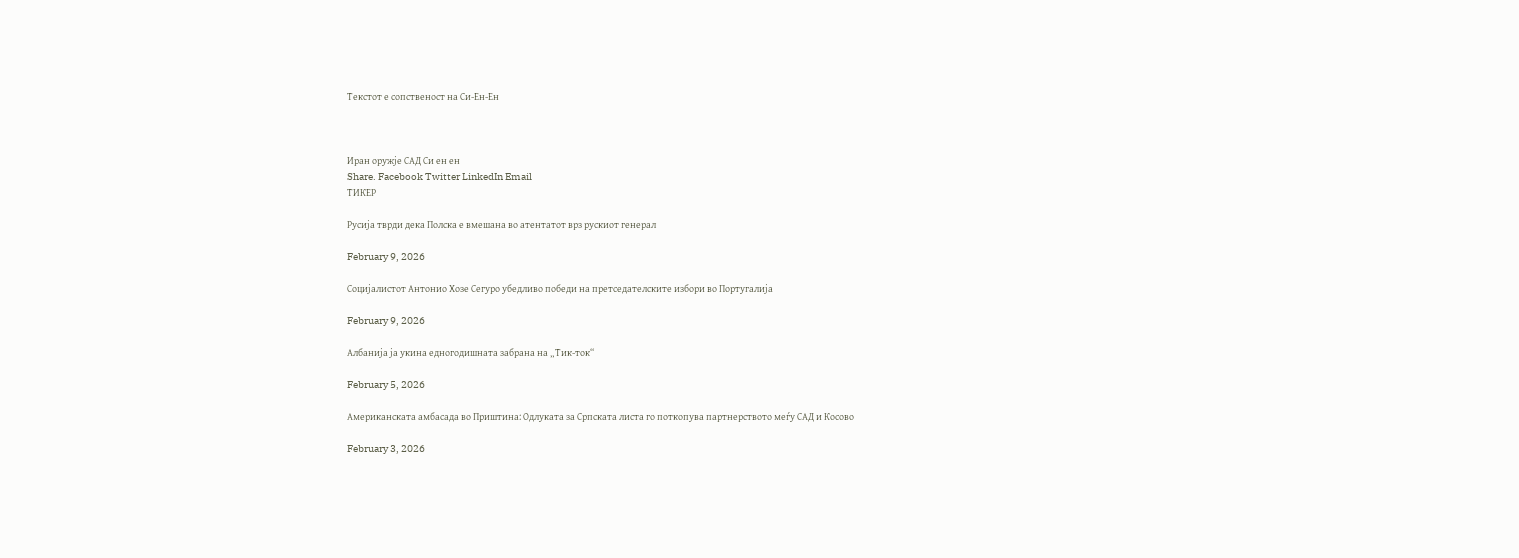Текстот е сопственост на Си-Ен-Ен



Иран оружје САД Си ен ен
Share. Facebook Twitter LinkedIn Email
ТИКЕР

Русија тврди дека Полска е вмешана во атентатот врз рускиот генерал

February 9, 2026

Социјалистот Антонио Хозе Сегуро убедливо победи на претседателските избори во Португалија

February 9, 2026

Албанија ја укина едногодишната забрана на „Тик-ток“

February 5, 2026

Американската амбасада во Приштина: Одлуката за Српската листа го поткопува партнерството меѓу САД и Косово

February 3, 2026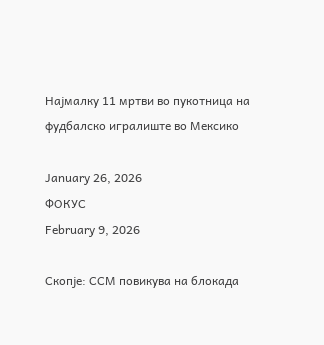Најмалку 11 мртви во пукотница на фудбалско игралиште во Мексико

January 26, 2026
ФОКУС
February 9, 2026

Скопје: ССМ повикува на блокада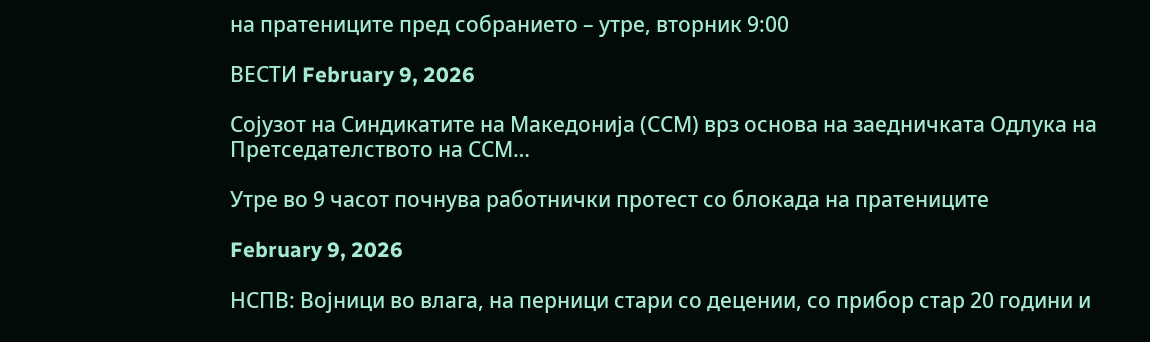на пратениците пред собранието – утре, вторник 9:00

ВЕСТИ February 9, 2026

Сојузот на Синдикатите на Македонија (ССМ) врз основа на заедничката Одлука на Претседателството на ССМ…

Утре во 9 часот почнува работнички протест со блокада на пратениците

February 9, 2026

НСПВ: Војници во влага, на перници стари со децении, со прибор стар 20 години и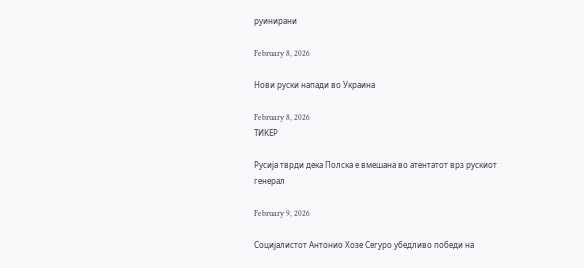руинирани

February 8, 2026

Нови руски напади во Украина

February 8, 2026
ТИКЕР

Русија тврди дека Полска е вмешана во атентатот врз рускиот генерал

February 9, 2026

Социјалистот Антонио Хозе Сегуро убедливо победи на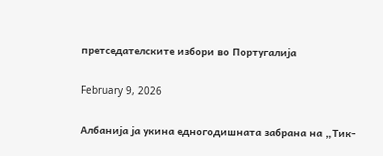претседателските избори во Португалија

February 9, 2026

Албанија ја укина едногодишната забрана на „Тик-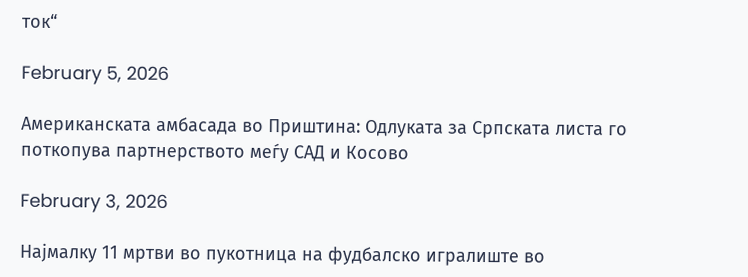ток“

February 5, 2026

Американската амбасада во Приштина: Одлуката за Српската листа го поткопува партнерството меѓу САД и Косово

February 3, 2026

Најмалку 11 мртви во пукотница на фудбалско игралиште во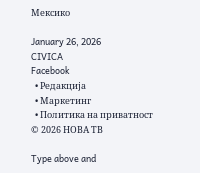Мексико

January 26, 2026
CIVICA
Facebook
  • Редакција
  • Маркетинг
  • Политика на приватност
© 2026 НОВА ТВ

Type above and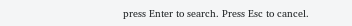press Enter to search. Press Esc to cancel.